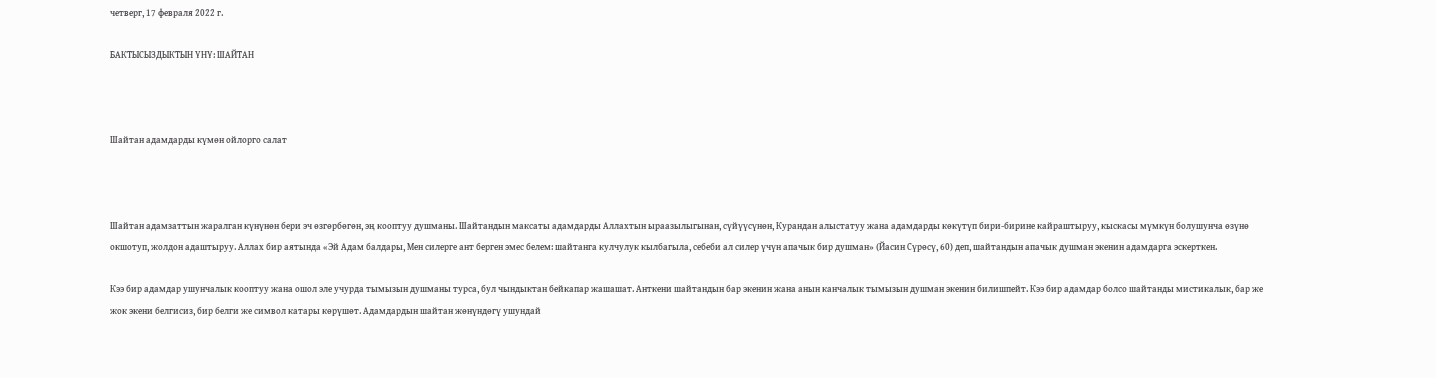четверг, 17 февраля 2022 г.

БАКТЫСЫЗДЫКТЫН ҮНҮ: ШАЙТАН



Шайтан адамдарды күмөн ойлорго салат



Шайтан адамзаттын жаралган күнүнөн бери эч өзгөрбөгөн, эң кооптуу душманы. Шайтандын максаты адамдарды Аллахтын ыраазылыгынан, сүйүүсүнөн, Курандан алыстатуу жана адамдарды көкүтүп бири-бирине кайраштыруу, кыскасы мүмкүн болушунча өзүнө окшотуп, жолдон адаштыруу. Аллах бир аятында «Эй Адам балдары, Мен силерге ант берген эмес белем: шайтанга кулчулук кылбагыла, себеби ал силер үчүн апачык бир душман» (Йасин Сүрөсү, 60) деп, шайтандын апачык душман экенин адамдарга эскерткен.

Кээ бир адамдар ушунчалык кооптуу жана ошол эле учурда тымызын душманы турса, бул чындыктан бейкапар жашашат. Анткени шайтандын бар экенин жана анын канчалык тымызын душман экенин билишпейт. Кээ бир адамдар болсо шайтанды мистикалык, бар же жок экени белгисиз, бир белги же символ катары көрүшөт. Адамдардын шайтан жөнүндөгү ушундай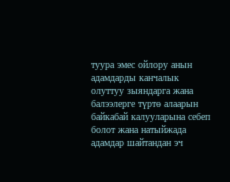туура эмес ойлору анын адамдарды канчалык олуттуу зыяндарга жана балээлерге түртө алаарын байкабай калууларына себеп болот жана натыйжада адамдар шайтандан эч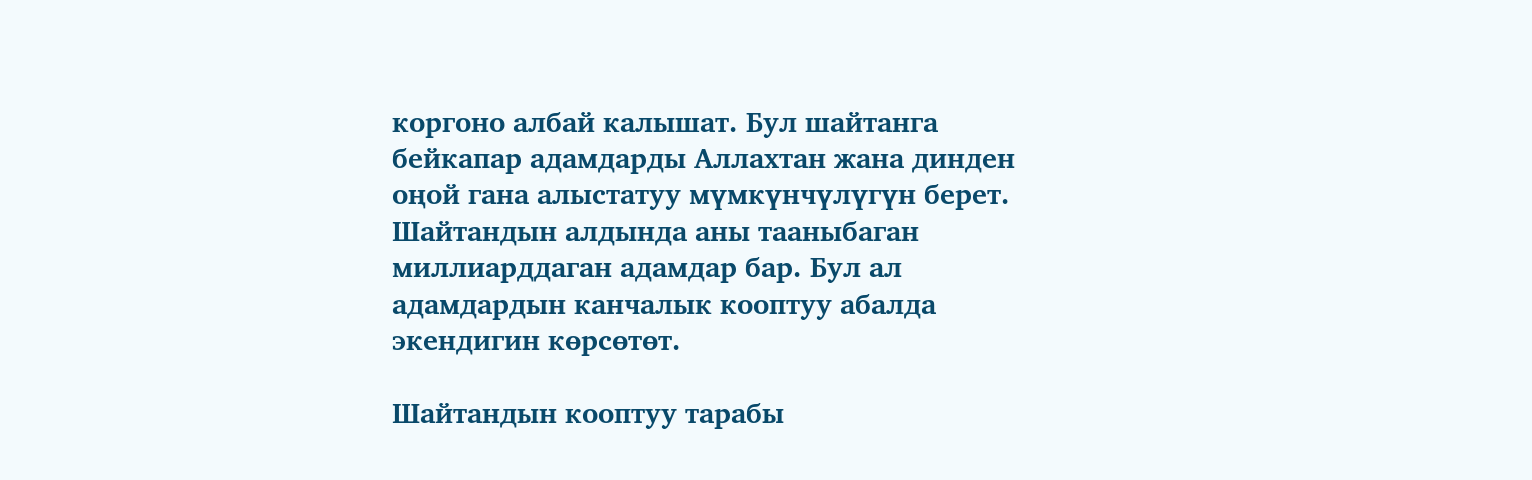коргоно албай калышат. Бул шайтанга бейкапар адамдарды Аллахтан жана динден оңой гана алыстатуу мүмкүнчүлүгүн берет. Шайтандын алдында аны тааныбаган миллиарддаган адамдар бар. Бул ал адамдардын канчалык кооптуу абалда экендигин көрсөтөт.

Шайтандын кооптуу тарабы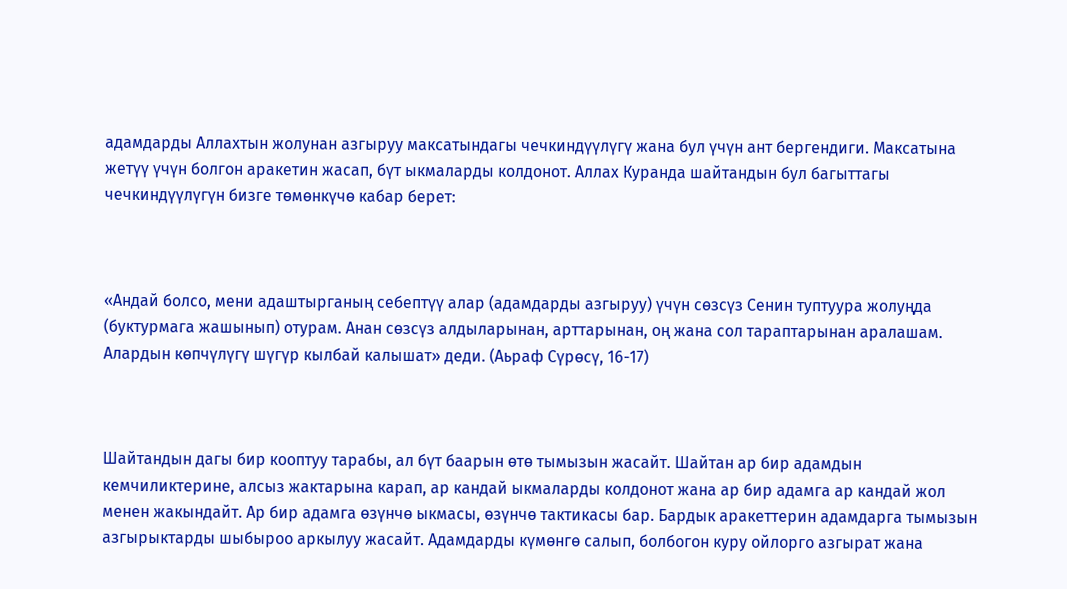адамдарды Аллахтын жолунан азгыруу максатындагы чечкиндүүлүгү жана бул үчүн ант бергендиги. Максатына жетүү үчүн болгон аракетин жасап, бүт ыкмаларды колдонот. Аллах Куранда шайтандын бул багыттагы чечкиндүүлүгүн бизге төмөнкүчө кабар берет:



«Андай болсо, мени адаштырганың себептүү алар (адамдарды азгыруу) үчүн сөзсүз Сенин туптуура жолуңда (буктурмага жашынып) отурам. Анан сөзсүз алдыларынан, арттарынан, оң жана сол тараптарынан аралашам. Алардын көпчүлүгү шүгүр кылбай калышат» деди. (Аьраф Сүрөсү, 16-17)



Шайтандын дагы бир кооптуу тарабы, ал бүт баарын өтө тымызын жасайт. Шайтан ар бир адамдын кемчиликтерине, алсыз жактарына карап, ар кандай ыкмаларды колдонот жана ар бир адамга ар кандай жол менен жакындайт. Ар бир адамга өзүнчө ыкмасы, өзүнчө тактикасы бар. Бардык аракеттерин адамдарга тымызын азгырыктарды шыбыроо аркылуу жасайт. Адамдарды күмөнгө салып, болбогон куру ойлорго азгырат жана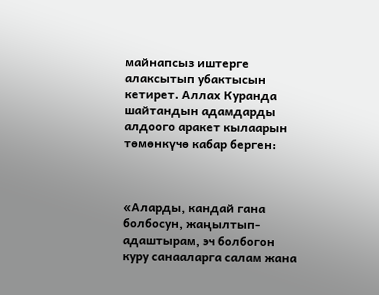майнапсыз иштерге алаксытып убактысын кетирет. Аллах Куранда шайтандын адамдарды алдоого аракет кылаарын төмөнкүчө кабар берген:



«Аларды, кандай гана болбосун, жаңылтып-адаштырам, эч болбогон куру санааларга салам жана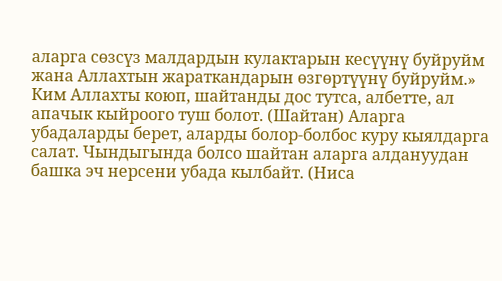аларга сөзсүз малдардын кулактарын кесүүнү буйруйм жана Аллахтын жараткандарын өзгөртүүнү буйруйм.» Ким Аллахты коюп, шайтанды дос тутса, албетте, ал апачык кыйроого туш болот. (Шайтан) Аларга убадаларды берет, аларды болор-болбос куру кыялдарга салат. Чындыгында болсо шайтан аларга алдануудан башка эч нерсени убада кылбайт. (Ниса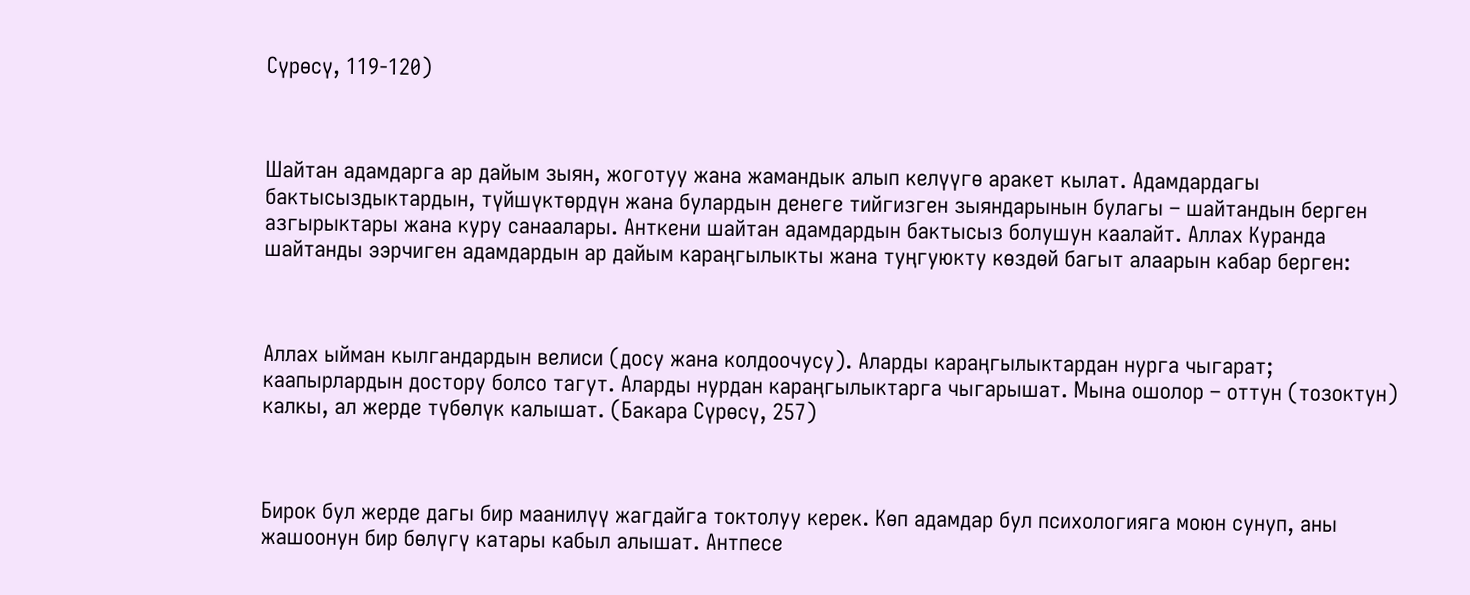Сүрөсү, 119-120)



Шайтан адамдарга ар дайым зыян, жоготуу жана жамандык алып келүүгө аракет кылат. Адамдардагы бактысыздыктардын, түйшүктөрдүн жана булардын денеге тийгизген зыяндарынын булагы – шайтандын берген азгырыктары жана куру санаалары. Анткени шайтан адамдардын бактысыз болушун каалайт. Аллах Куранда шайтанды ээрчиген адамдардын ар дайым караңгылыкты жана туңгуюкту көздөй багыт алаарын кабар берген:



Аллах ыйман кылгандардын велиси (досу жана колдоочусу). Аларды караңгылыктардан нурга чыгарат; каапырлардын достору болсо тагут. Аларды нурдан караңгылыктарга чыгарышат. Мына ошолор – оттун (тозоктун) калкы, ал жерде түбөлүк калышат. (Бакара Сүрөсү, 257)



Бирок бул жерде дагы бир маанилүү жагдайга токтолуу керек. Көп адамдар бул психологияга моюн сунуп, аны жашоонун бир бөлүгү катары кабыл алышат. Антпесе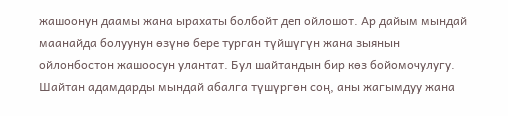жашоонун даамы жана ырахаты болбойт деп ойлошот. Ар дайым мындай маанайда болуунун өзүнө бере турган түйшүгүн жана зыянын ойлонбостон жашоосун улантат. Бул шайтандын бир көз бойомочулугу. Шайтан адамдарды мындай абалга түшүргөн соң, аны жагымдуу жана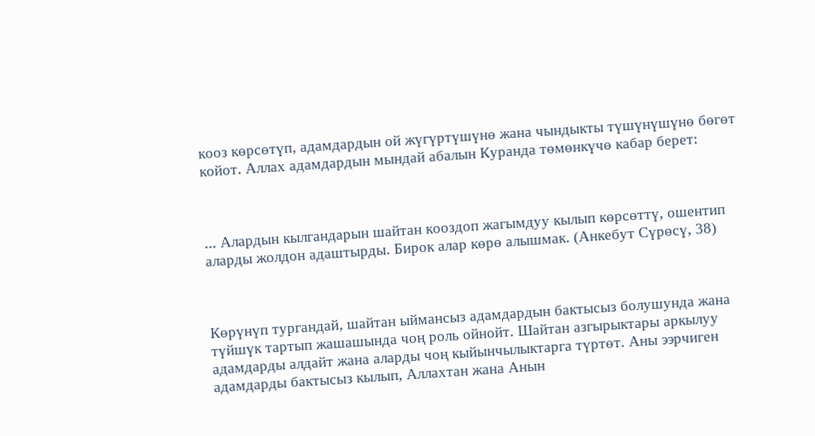кооз көрсөтүп, адамдардын ой жүгүртүшүнө жана чындыкты түшүнүшүнө бөгөт койот. Аллах адамдардын мындай абалын Куранда төмөнкүчө кабар берет:



... Алардын кылгандарын шайтан кооздоп жагымдуу кылып көрсөттү, ошентип аларды жолдон адаштырды. Бирок алар көрө алышмак. (Анкебут Сүрөсү, 38)



Көрүнүп тургандай, шайтан ыймансыз адамдардын бактысыз болушунда жана түйшүк тартып жашашында чоң роль ойнойт. Шайтан азгырыктары аркылуу адамдарды алдайт жана аларды чоң кыйынчылыктарга түртөт. Аны ээрчиген адамдарды бактысыз кылып, Аллахтан жана Анын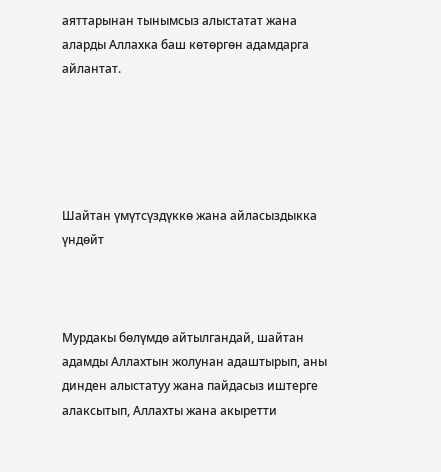аяттарынан тынымсыз алыстатат жана аларды Аллахка баш көтөргөн адамдарга айлантат.





Шайтан үмүтсүздүккө жана айласыздыкка үндөйт



Мурдакы бөлүмдө айтылгандай, шайтан адамды Аллахтын жолунан адаштырып, аны динден алыстатуу жана пайдасыз иштерге алаксытып, Аллахты жана акыретти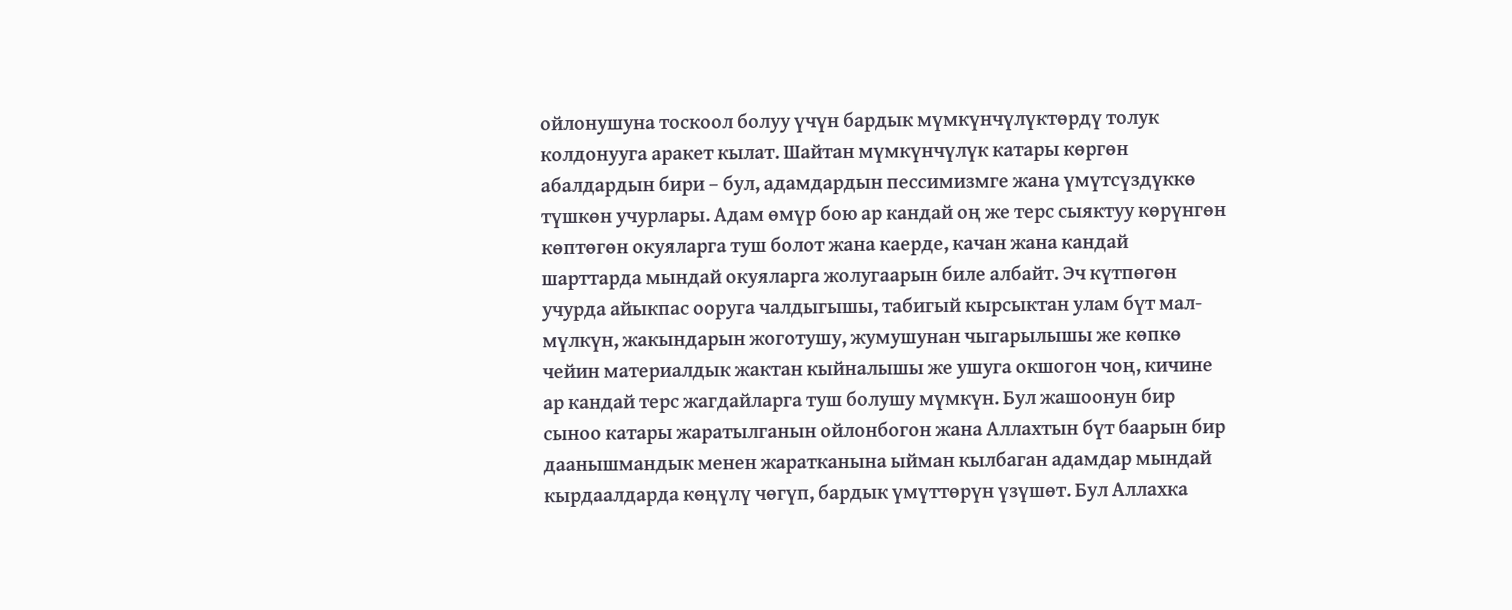ойлонушуна тоскоол болуу үчүн бардык мүмкүнчүлүктөрдү толук колдонууга аракет кылат. Шайтан мүмкүнчүлүк катары көргөн абалдардын бири – бул, адамдардын пессимизмге жана үмүтсүздүккө түшкөн учурлары. Адам өмүр бою ар кандай оң же терс сыяктуу көрүнгөн көптөгөн окуяларга туш болот жана каерде, качан жана кандай шарттарда мындай окуяларга жолугаарын биле албайт. Эч күтпөгөн учурда айыкпас ооруга чалдыгышы, табигый кырсыктан улам бүт мал-мүлкүн, жакындарын жоготушу, жумушунан чыгарылышы же көпкө чейин материалдык жактан кыйналышы же ушуга окшогон чоң, кичине ар кандай терс жагдайларга туш болушу мүмкүн. Бул жашоонун бир сыноо катары жаратылганын ойлонбогон жана Аллахтын бүт баарын бир даанышмандык менен жаратканына ыйман кылбаган адамдар мындай кырдаалдарда көңүлү чөгүп, бардык үмүттөрүн үзүшөт. Бул Аллахка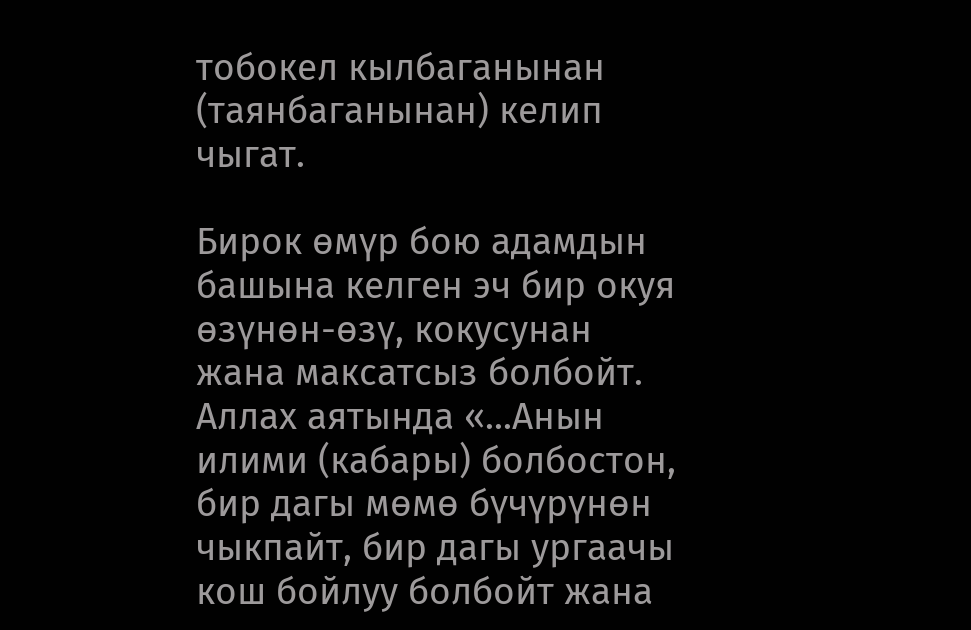тобокел кылбаганынан (таянбаганынан) келип чыгат.

Бирок өмүр бою адамдын башына келген эч бир окуя өзүнөн-өзү, кокусунан жана максатсыз болбойт. Аллах аятында «...Анын илими (кабары) болбостон, бир дагы мөмө бүчүрүнөн чыкпайт, бир дагы ургаачы кош бойлуу болбойт жана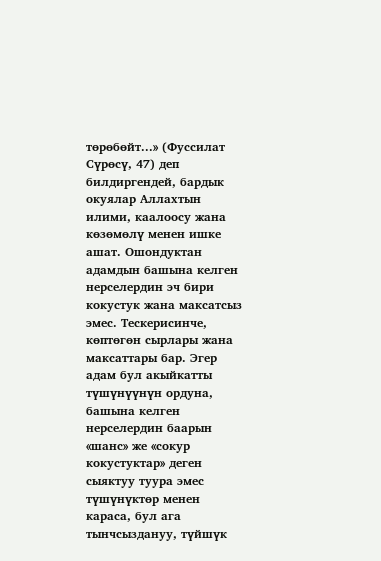төрөбөйт...» (Фуссилат Сүрөсү, 47) деп билдиргендей, бардык окуялар Аллахтын илими, каалоосу жана көзөмөлү менен ишке ашат. Ошондуктан адамдын башына келген нерселердин эч бири кокустук жана максатсыз эмес. Тескерисинче, көптөгөн сырлары жана максаттары бар. Эгер адам бул акыйкатты түшүнүүнүн ордуна, башына келген нерселердин баарын «шанс» же «сокур кокустуктар» деген сыяктуу туура эмес түшүнүктөр менен караса, бул ага тынчсыздануу, түйшүк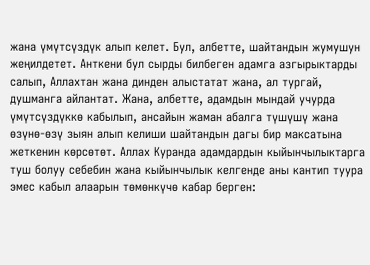жана үмүтсүздүк алып келет. Бул, албетте, шайтандын жумушун жеңилдетет. Анткени бул сырды билбеген адамга азгырыктарды салып, Аллахтан жана динден алыстатат жана, ал тургай, душманга айлантат. Жана, албетте, адамдын мындай учурда үмүтсүздүккө кабылып, ансайын жаман абалга түшүшү жана өзүнө-өзү зыян алып келиши шайтандын дагы бир максатына жеткенин көрсөтөт. Аллах Куранда адамдардын кыйынчылыктарга туш болуу себебин жана кыйынчылык келгенде аны кантип туура эмес кабыл алаарын төмөнкүчө кабар берген: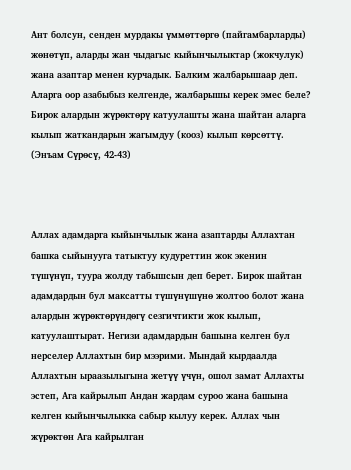Ант болсун, сенден мурдакы үммөттөргө (пайгамбарларды) жөнөтүп, аларды жан чыдагыс кыйынчылыктар (жокчулук) жана азаптар менен курчадык. Балким жалбарышаар деп. Аларга оор азабыбыз келгенде, жалбарышы керек эмес беле? Бирок алардын жүрөктөрү катуулашты жана шайтан аларга кылып жаткандарын жагымдуу (кооз) кылып көрсөттү. (Энъам Сүрөсү, 42-43)



Аллах адамдарга кыйынчылык жана азаптарды Аллахтан башка сыйынууга татыктуу кудуреттин жок экенин түшүнүп, туура жолду табышсын деп берет. Бирок шайтан адамдардын бул максатты түшүнүшүнө жолтоо болот жана алардын жүрөктөрүндөгү сезгичтикти жок кылып, катуулаштырат. Негизи адамдардын башына келген бул нерселер Аллахтын бир мээрими. Мындай кырдаалда Аллахтын ыраазылыгына жетүү үчүн, ошол замат Аллахты эстеп, Ага кайрылып Андан жардам суроо жана башына келген кыйынчылыкка сабыр кылуу керек. Аллах чын жүрөктөн Ага кайрылган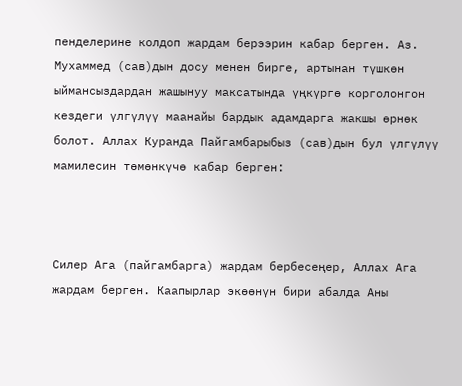пенделерине колдоп жардам берээрин кабар берген. Аз. Мухаммед (сав)дын досу менен бирге, артынан түшкөн ыймансыздардан жашынуу максатында үңкүргө корголонгон кездеги үлгүлүү маанайы бардык адамдарга жакшы өрнөк болот. Аллах Куранда Пайгамбарыбыз (сав)дын бул үлгүлүү мамилесин төмөнкүчө кабар берген:



Силер Ага (пайгамбарга) жардам бербесеңер, Аллах Ага жардам берген. Каапырлар экөөнүн бири абалда Аны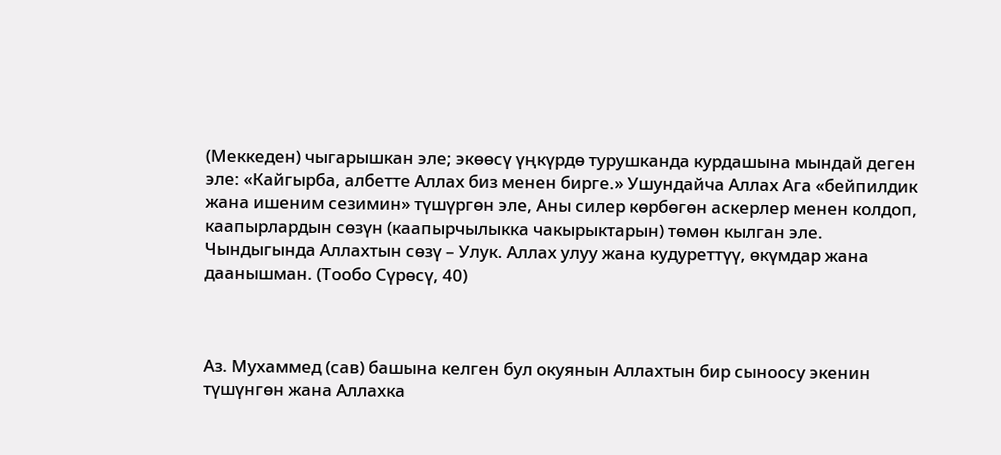(Меккеден) чыгарышкан эле; экөөсү үңкүрдө турушканда курдашына мындай деген эле: «Кайгырба, албетте Аллах биз менен бирге.» Ушундайча Аллах Ага «бейпилдик жана ишеним сезимин» түшүргөн эле, Аны силер көрбөгөн аскерлер менен колдоп, каапырлардын сөзүн (каапырчылыкка чакырыктарын) төмөн кылган эле. Чындыгында Аллахтын сөзү – Улук. Аллах улуу жана кудуреттүү, өкүмдар жана даанышман. (Тообо Сүрөсү, 40)



Аз. Мухаммед (сав) башына келген бул окуянын Аллахтын бир сыноосу экенин түшүнгөн жана Аллахка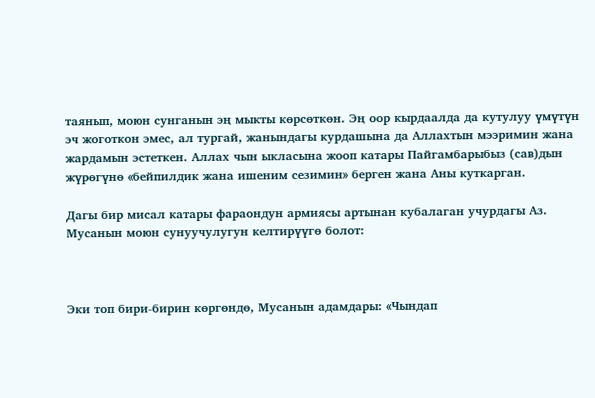таянып, моюн сунганын эң мыкты көрсөткөн. Эң оор кырдаалда да кутулуу үмүтүн эч жоготкон эмес, ал тургай, жанындагы курдашына да Аллахтын мээримин жана жардамын эстеткен. Аллах чын ыкласына жооп катары Пайгамбарыбыз (сав)дын жүрөгүнө «бейпилдик жана ишеним сезимин» берген жана Аны куткарган.

Дагы бир мисал катары фараондун армиясы артынан кубалаган учурдагы Аз. Мусанын моюн сунуучулугун келтирүүгө болот:



Эки топ бири-бирин көргөндө, Мусанын адамдары: «Чындап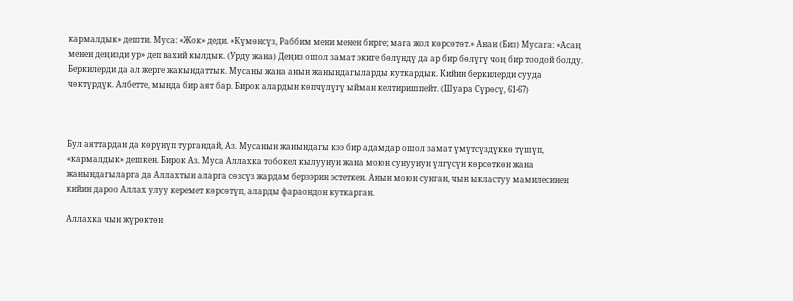кармалдык» дешти. Муса: «Жок» деди. «Күмөнсүз, Раббим мени менен бирге; мага жол көрсөтөт.» Анан (Биз) Мусага: «Асаң менен деңизди ур» деп вахий кылдык. (Урду жана) Деңиз ошол замат экиге бөлүндү да ар бир бөлүгү чоң бир тоодой болду. Беркилерди да ал жерге жакындаттык. Мусаны жана анын жанындагыларды куткардык. Кийин беркилерди сууда чөктүрдүк. Албетте, мында бир аят бар. Бирок алардын көпчүлүгү ыйман келтиришпейт. (Шуара Сүрөсү, 61-67)



Бул аяттардан да көрүнүп тургандай, Аз. Мусанын жанындагы кээ бир адамдар ошол замат үмүтсүздүккө түшүп, «кармалдык» дешкен. Бирок Аз. Муса Аллахка тобокел кылуунун жана моюн сунуунун үлгүсүн көрсөткөн жана жанындагыларга да Аллахтын аларга сөзсүз жардам берээрин эстеткен. Анын моюн сунган, чын ыкластуу мамилесинен кийин дароо Аллах улуу керемет көрсөтүп, аларды фараондон куткарган.

Аллахка чын жүрөктөн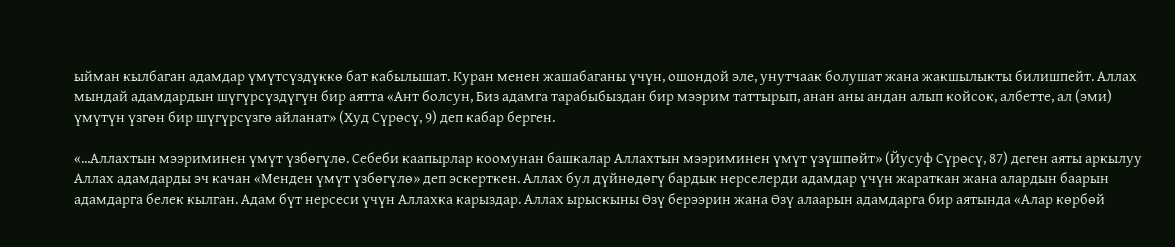ыйман кылбаган адамдар үмүтсүздүккө бат кабылышат. Куран менен жашабаганы үчүн, ошондой эле, унутчаак болушат жана жакшылыкты билишпейт. Аллах мындай адамдардын шүгүрсүздүгүн бир аятта «Ант болсун, Биз адамга тарабыбыздан бир мээрим таттырып, анан аны андан алып койсок, албетте, ал (эми) үмүтүн үзгөн бир шүгүрсүзгө айланат» (Худ Сүрөсү, 9) деп кабар берген.

«...Аллахтын мээриминен үмүт үзбөгүлө. Себеби каапырлар коомунан башкалар Аллахтын мээриминен үмүт үзүшпөйт» (Йусуф Сүрөсү, 87) деген аяты аркылуу Аллах адамдарды эч качан «Менден үмүт үзбөгүлө» деп эскерткен. Аллах бул дүйнөдөгү бардык нерселерди адамдар үчүн жараткан жана алардын баарын адамдарга белек кылган. Адам бүт нерсеси үчүн Аллахка карыздар. Аллах ырыскыны Өзү берээрин жана Өзү алаарын адамдарга бир аятында «Алар көрбөй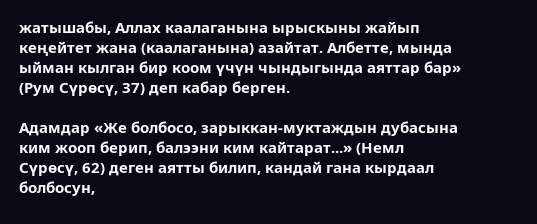жатышабы, Аллах каалаганына ырыскыны жайып кеңейтет жана (каалаганына) азайтат. Албетте, мында ыйман кылган бир коом үчүн чындыгында аяттар бар» (Рум Сүрөсү, 37) деп кабар берген.

Адамдар «Же болбосо, зарыккан-муктаждын дубасына ким жооп берип, балээни ким кайтарат...» (Немл Сүрөсү, 62) деген аятты билип, кандай гана кырдаал болбосун,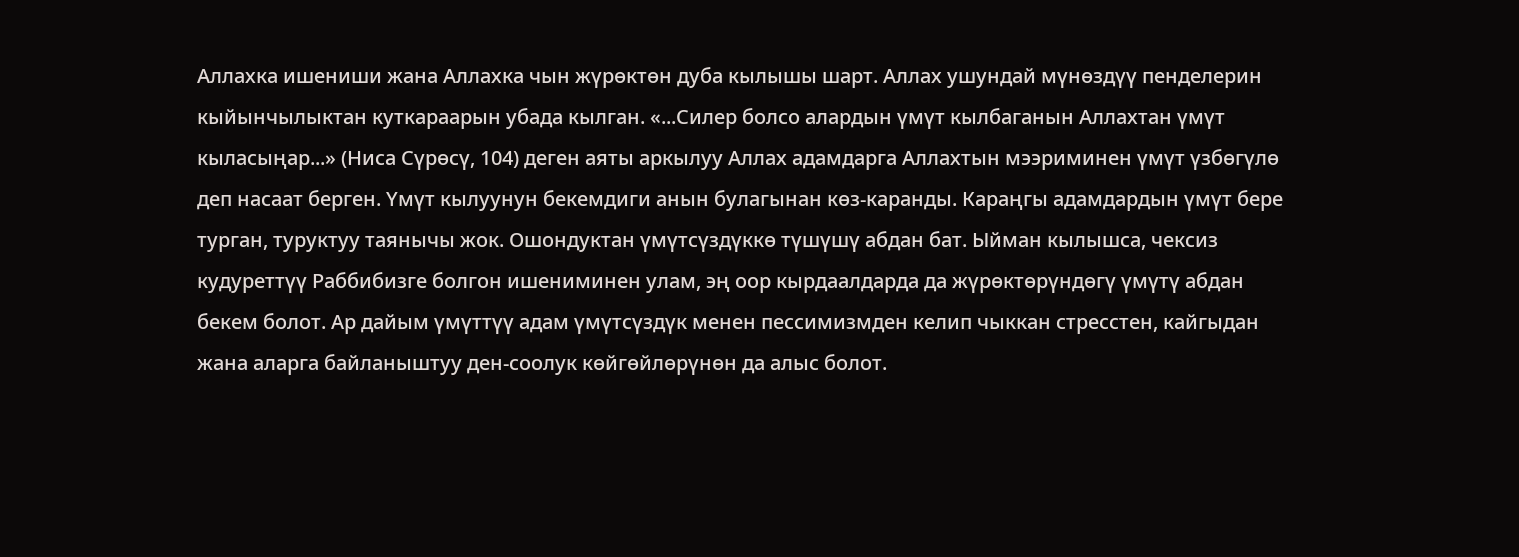Аллахка ишениши жана Аллахка чын жүрөктөн дуба кылышы шарт. Аллах ушундай мүнөздүү пенделерин кыйынчылыктан куткараарын убада кылган. «...Силер болсо алардын үмүт кылбаганын Аллахтан үмүт кыласыңар...» (Ниса Сүрөсү, 104) деген аяты аркылуу Аллах адамдарга Аллахтын мээриминен үмүт үзбөгүлө деп насаат берген. Үмүт кылуунун бекемдиги анын булагынан көз-каранды. Караңгы адамдардын үмүт бере турган, туруктуу таянычы жок. Ошондуктан үмүтсүздүккө түшүшү абдан бат. Ыйман кылышса, чексиз кудуреттүү Раббибизге болгон ишениминен улам, эң оор кырдаалдарда да жүрөктөрүндөгү үмүтү абдан бекем болот. Ар дайым үмүттүү адам үмүтсүздүк менен пессимизмден келип чыккан стресстен, кайгыдан жана аларга байланыштуу ден-соолук көйгөйлөрүнөн да алыс болот.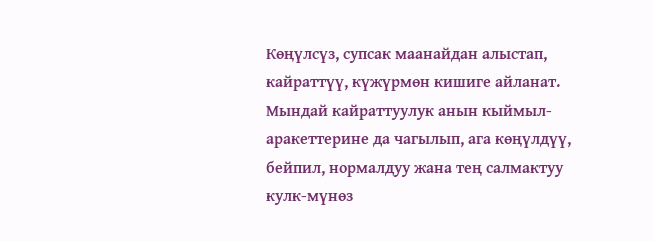Көңүлсүз, супсак маанайдан алыстап, кайраттүү, күжүрмөн кишиге айланат. Мындай кайраттуулук анын кыймыл-аракеттерине да чагылып, ага көңүлдүү, бейпил, нормалдуу жана тең салмактуу кулк-мүнөз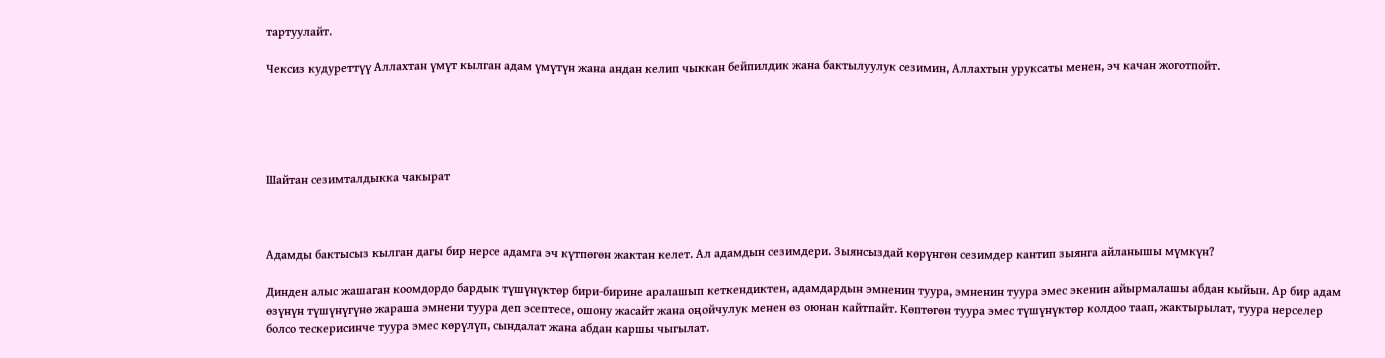тартуулайт.

Чексиз кудуреттүү Аллахтан үмүт кылган адам үмүтүн жана андан келип чыккан бейпилдик жана бактылуулук сезимин, Аллахтын уруксаты менен, эч качан жоготпойт.





Шайтан сезимталдыкка чакырат



Адамды бактысыз кылган дагы бир нерсе адамга эч күтпөгөн жактан келет. Ал адамдын сезимдери. Зыянсыздай көрүнгөн сезимдер кантип зыянга айланышы мүмкүн?

Динден алыс жашаган коомдордо бардык түшүнүктөр бири-бирине аралашып кеткендиктен, адамдардын эмненин туура, эмненин туура эмес экенин айырмалашы абдан кыйын. Ар бир адам өзүнүн түшүнүгүнө жараша эмнени туура деп эсептесе, ошону жасайт жана оңойчулук менен өз оюнан кайтпайт. Көптөгөн туура эмес түшүнүктөр колдоо таап, жактырылат, туура нерселер болсо тескерисинче туура эмес көрүлүп, сындалат жана абдан каршы чыгылат.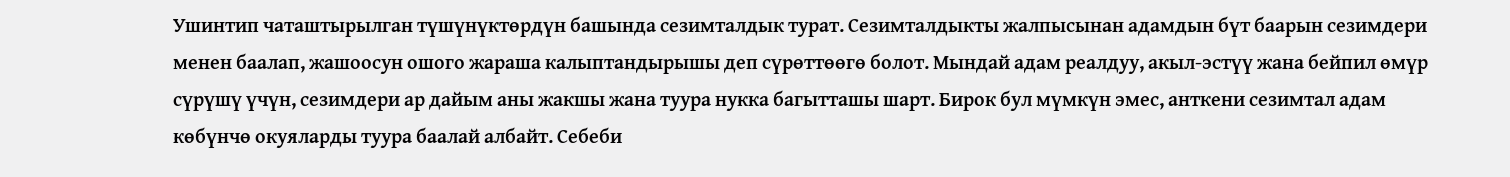Ушинтип чаташтырылган түшүнүктөрдүн башында сезимталдык турат. Сезимталдыкты жалпысынан адамдын бүт баарын сезимдери менен баалап, жашоосун ошого жараша калыптандырышы деп сүрөттөөгө болот. Мындай адам реалдуу, акыл-эстүү жана бейпил өмүр сүрүшү үчүн, сезимдери ар дайым аны жакшы жана туура нукка багытташы шарт. Бирок бул мүмкүн эмес, анткени сезимтал адам көбүнчө окуяларды туура баалай албайт. Себеби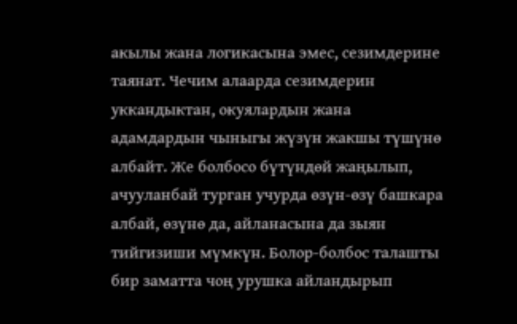акылы жана логикасына эмес, сезимдерине таянат. Чечим алаарда сезимдерин уккандыктан, окуялардын жана адамдардын чыныгы жүзүн жакшы түшүнө албайт. Же болбосо бүтүндөй жаңылып, ачууланбай турган учурда өзүн-өзү башкара албай, өзүнө да, айланасына да зыян тийгизиши мүмкүн. Болор-болбос талашты бир заматта чоң урушка айландырып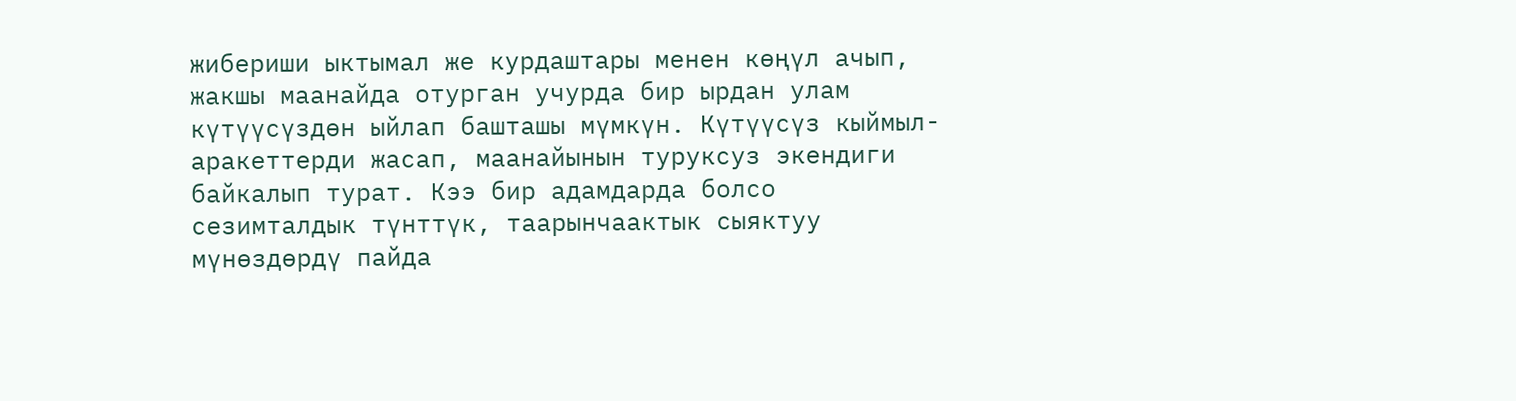жибериши ыктымал же курдаштары менен көңүл ачып, жакшы маанайда отурган учурда бир ырдан улам күтүүсүздөн ыйлап башташы мүмкүн. Күтүүсүз кыймыл-аракеттерди жасап, маанайынын туруксуз экендиги байкалып турат. Кээ бир адамдарда болсо сезимталдык түнттүк, таарынчаактык сыяктуу мүнөздөрдү пайда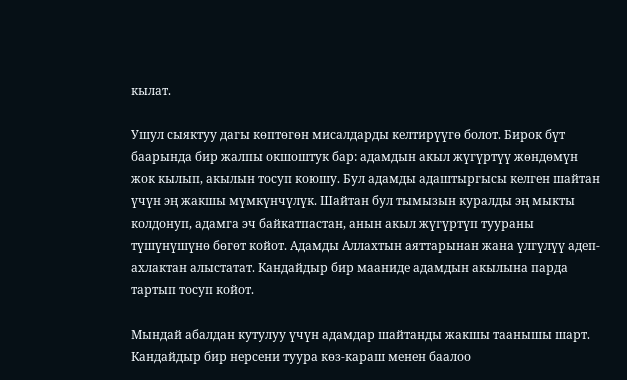кылат.

Ушул сыяктуу дагы көптөгөн мисалдарды келтирүүгө болот. Бирок бүт баарында бир жалпы окшоштук бар: адамдын акыл жүгүртүү жөндөмүн жок кылып, акылын тосуп коюшу. Бул адамды адаштыргысы келген шайтан үчүн эң жакшы мүмкүнчүлүк. Шайтан бул тымызын куралды эң мыкты колдонуп, адамга эч байкатпастан, анын акыл жүгүртүп туураны түшүнүшүнө бөгөт койот. Адамды Аллахтын аяттарынан жана үлгүлүү адеп-ахлактан алыстатат. Кандайдыр бир мааниде адамдын акылына парда тартып тосуп койот.

Мындай абалдан кутулуу үчүн адамдар шайтанды жакшы таанышы шарт. Кандайдыр бир нерсени туура көз-караш менен баалоо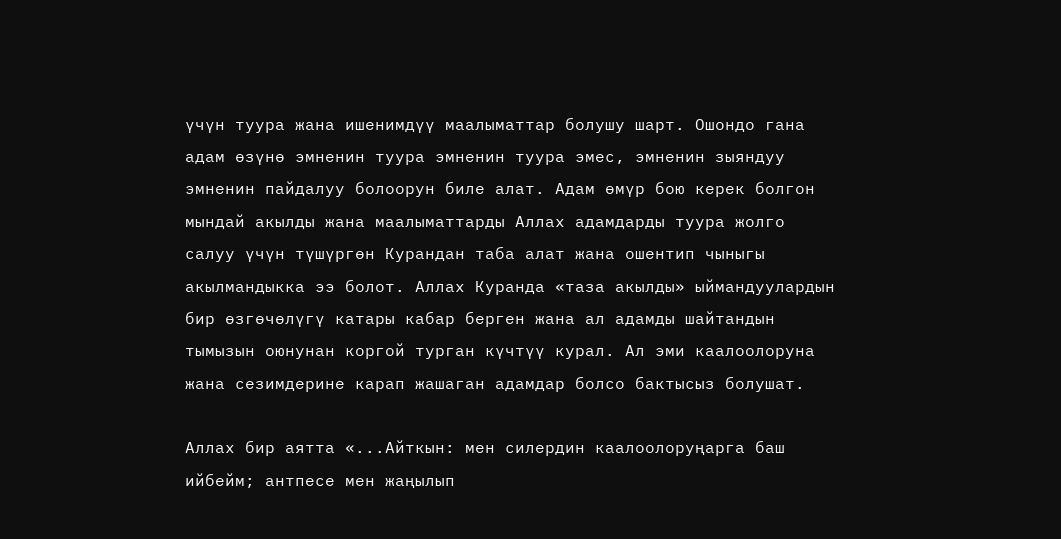үчүн туура жана ишенимдүү маалыматтар болушу шарт. Ошондо гана адам өзүнө эмненин туура эмненин туура эмес, эмненин зыяндуу эмненин пайдалуу болоорун биле алат. Адам өмүр бою керек болгон мындай акылды жана маалыматтарды Аллах адамдарды туура жолго салуу үчүн түшүргөн Курандан таба алат жана ошентип чыныгы акылмандыкка ээ болот. Аллах Куранда «таза акылды» ыймандуулардын бир өзгөчөлүгү катары кабар берген жана ал адамды шайтандын тымызын оюнунан коргой турган күчтүү курал. Ал эми каалоолоруна жана сезимдерине карап жашаган адамдар болсо бактысыз болушат.

Аллах бир аятта «...Айткын: мен силердин каалоолоруңарга баш ийбейм; антпесе мен жаңылып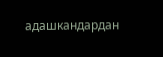адашкандардан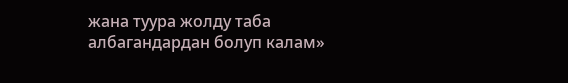жана туура жолду таба албагандардан болуп калам»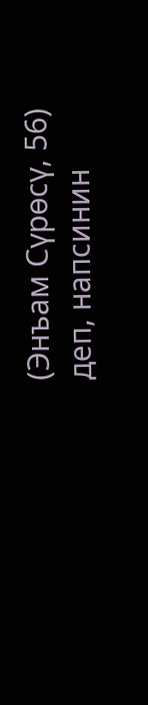(Энъам Сүрөсү, 56) деп, напсинин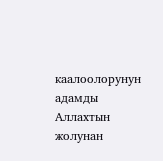каалоолорунун адамды Аллахтын жолунан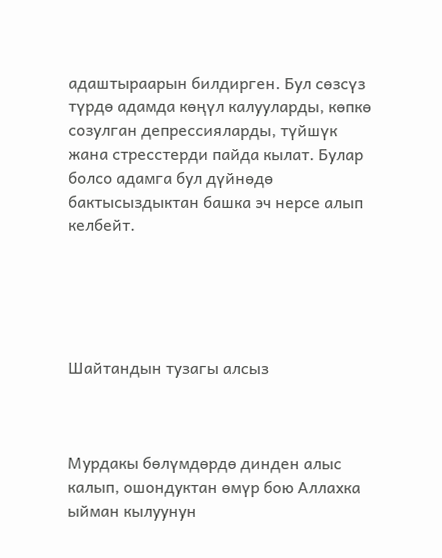адаштыраарын билдирген. Бул сөзсүз түрдө адамда көңүл калууларды, көпкө созулган депрессияларды, түйшүк жана стресстерди пайда кылат. Булар болсо адамга бул дүйнөдө бактысыздыктан башка эч нерсе алып келбейт.





Шайтандын тузагы алсыз



Мурдакы бөлүмдөрдө динден алыс калып, ошондуктан өмүр бою Аллахка ыйман кылуунун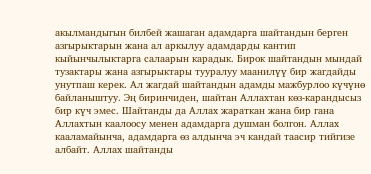акылмандыгын билбей жашаган адамдарга шайтандын берген азгырыктарын жана ал аркылуу адамдарды кантип кыйынчылыктарга салаарын карадык. Бирок шайтандын мындай тузактары жана азгырыктары тууралуу маанилүү бир жагдайды унутпаш керек. Ал жагдай шайтандын адамды мажбурлоо күчүнө байланыштуу. Эң биринчиден, шайтан Аллахтан көз-карандысыз бир күч эмес. Шайтанды да Аллах жараткан жана бир гана Аллахтын каалоосу менен адамдарга душман болгон. Аллах кааламайынча, адамдарга өз алдынча эч кандай таасир тийгизе албайт. Аллах шайтанды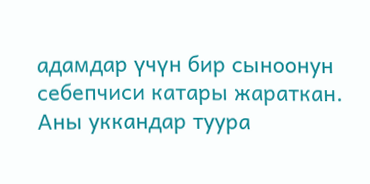адамдар үчүн бир сыноонун себепчиси катары жараткан. Аны уккандар туура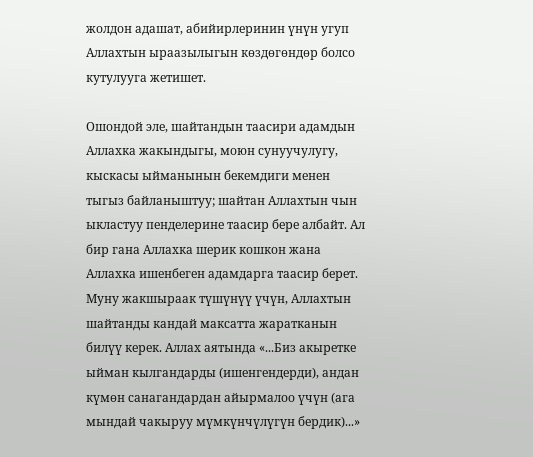жолдон адашат, абийирлеринин үнүн угуп Аллахтын ыраазылыгын көздөгөндөр болсо кутулууга жетишет.

Ошондой эле, шайтандын таасири адамдын Аллахка жакындыгы, моюн сунуучулугу, кыскасы ыйманынын бекемдиги менен тыгыз байланыштуу; шайтан Аллахтын чын ыкластуу пенделерине таасир бере албайт. Ал бир гана Аллахка шерик кошкон жана Аллахка ишенбеген адамдарга таасир берет. Муну жакшыраак түшүнүү үчүн, Аллахтын шайтанды кандай максатта жаратканын билүү керек. Аллах аятында «...Биз акыретке ыйман кылгандарды (ишенгендерди), андан күмөн санагандардан айырмалоо үчүн (ага мындай чакыруу мүмкүнчүлүгүн бердик)...»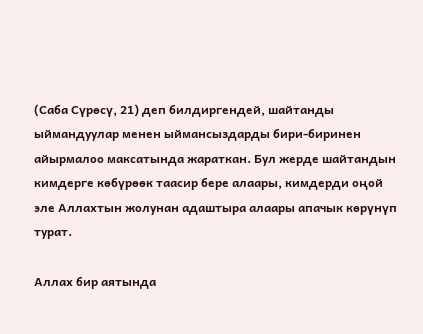(Саба Сүрөсү, 21) деп билдиргендей, шайтанды ыймандуулар менен ыймансыздарды бири-биринен айырмалоо максатында жараткан. Бул жерде шайтандын кимдерге көбүрөөк таасир бере алаары, кимдерди оңой эле Аллахтын жолунан адаштыра алаары апачык көрүнүп турат.

Аллах бир аятында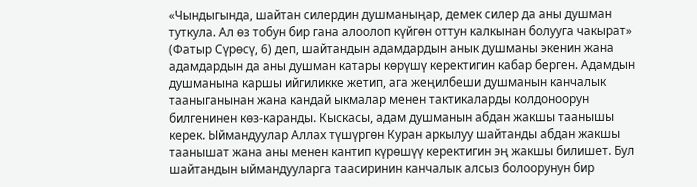«Чындыгында, шайтан силердин душманыңар, демек силер да аны душман туткула. Ал өз тобун бир гана алоолоп күйгөн оттун калкынан болууга чакырат» (Фатыр Сүрөсү, 6) деп, шайтандын адамдардын анык душманы экенин жана адамдардын да аны душман катары көрүшү керектигин кабар берген. Адамдын душманына каршы ийгиликке жетип, ага жеңилбеши душманын канчалык тааныганынан жана кандай ыкмалар менен тактикаларды колдоноорун билгенинен көз-каранды. Кыскасы, адам душманын абдан жакшы таанышы керек. Ыймандуулар Аллах түшүргөн Куран аркылуу шайтанды абдан жакшы таанышат жана аны менен кантип күрөшүү керектигин эң жакшы билишет. Бул шайтандын ыймандууларга таасиринин канчалык алсыз болоорунун бир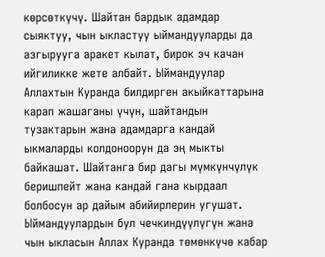көрсөткүчү. Шайтан бардык адамдар сыяктуу, чын ыкластуу ыймандууларды да азгырууга аракет кылат, бирок эч качан ийгиликке жете албайт. Ыймандуулар Аллахтын Куранда билдирген акыйкаттарына карап жашаганы үчүн, шайтандын тузактарын жана адамдарга кандай ыкмаларды колдоноорун да эң мыкты байкашат. Шайтанга бир дагы мүмкүнчүлүк беришпейт жана кандай гана кырдаал болбосун ар дайым абийирлерин угушат. Ыймандуулардын бул чечкиндүүлүгүн жана чын ыкласын Аллах Куранда төмөнкүчө кабар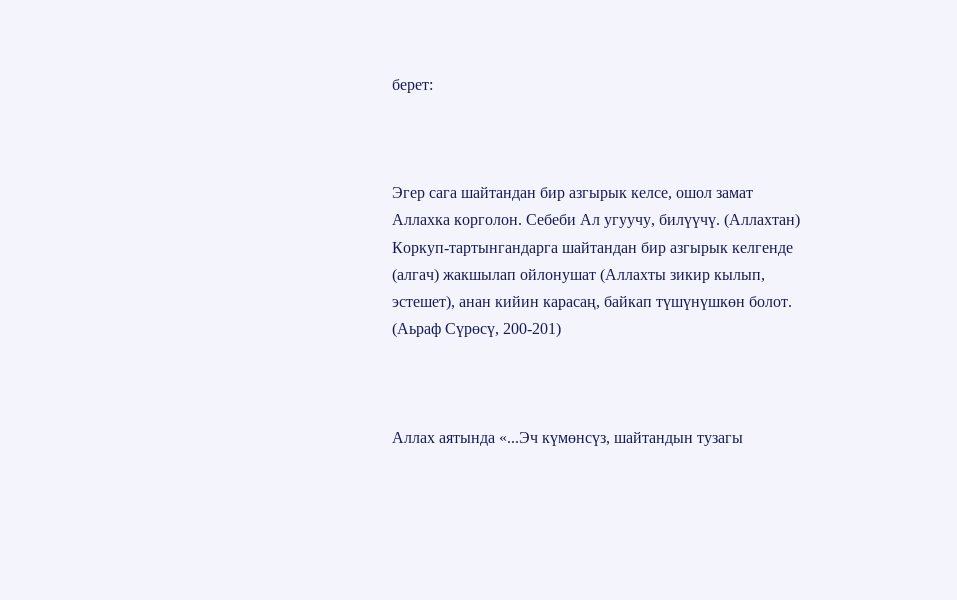берет:



Эгер сага шайтандан бир азгырык келсе, ошол замат Аллахка корголон. Себеби Ал угуучу, билүүчү. (Аллахтан) Коркуп-тартынгандарга шайтандан бир азгырык келгенде (алгач) жакшылап ойлонушат (Аллахты зикир кылып, эстешет), анан кийин карасаң, байкап түшүнүшкөн болот. (Аьраф Сүрөсү, 200-201)



Аллах аятында «...Эч күмөнсүз, шайтандын тузагы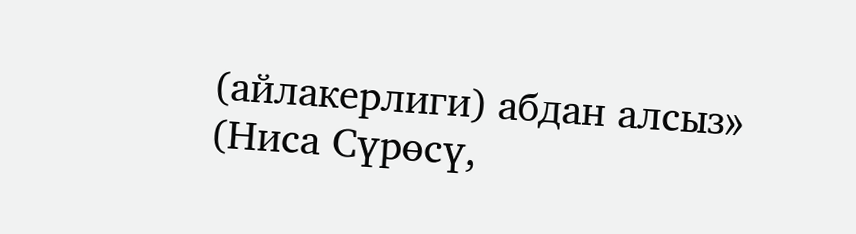(айлакерлиги) абдан алсыз» (Ниса Сүрөсү,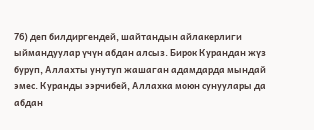76) деп билдиргендей, шайтандын айлакерлиги ыймандуулар үчүн абдан алсыз. Бирок Курандан жүз буруп, Аллахты унутуп жашаган адамдарда мындай эмес. Куранды ээрчибей, Аллахка моюн сунуулары да абдан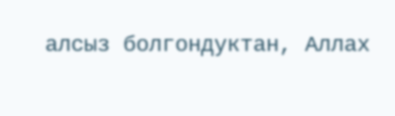алсыз болгондуктан, Аллах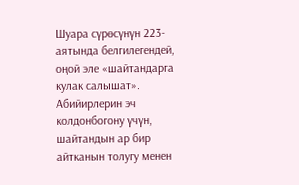Шуара сүрөсүнүн 223-аятында белгилегендей, оңой эле «шайтандарга кулак салышат». Абийирлерин эч колдонбогону үчүн, шайтандын ар бир айтканын толугу менен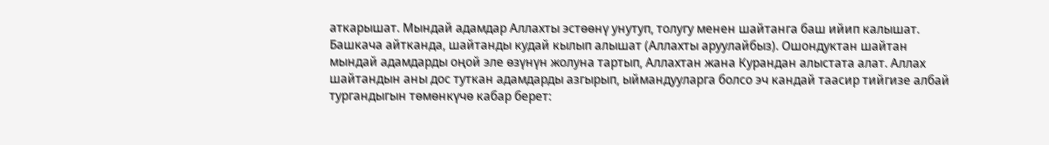аткарышат. Мындай адамдар Аллахты эстөөнү унутуп, толугу менен шайтанга баш ийип калышат. Башкача айтканда, шайтанды кудай кылып алышат (Аллахты аруулайбыз). Ошондуктан шайтан мындай адамдарды оңой эле өзүнүн жолуна тартып, Аллахтан жана Курандан алыстата алат. Аллах шайтандын аны дос туткан адамдарды азгырып, ыймандууларга болсо эч кандай таасир тийгизе албай тургандыгын төмөнкүчө кабар берет: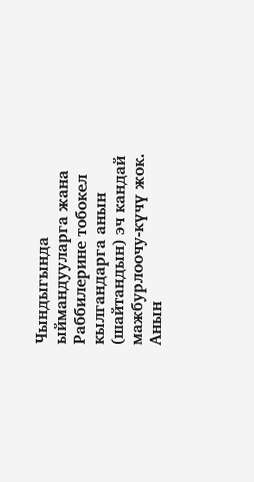Чындыгында ыймандууларга жана Раббилерине тобокел кылгандарга анын (шайтандын) эч кандай мажбурлоочу-күчү жок. Анын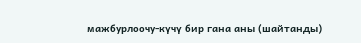мажбурлоочу-күчү бир гана аны (шайтанды)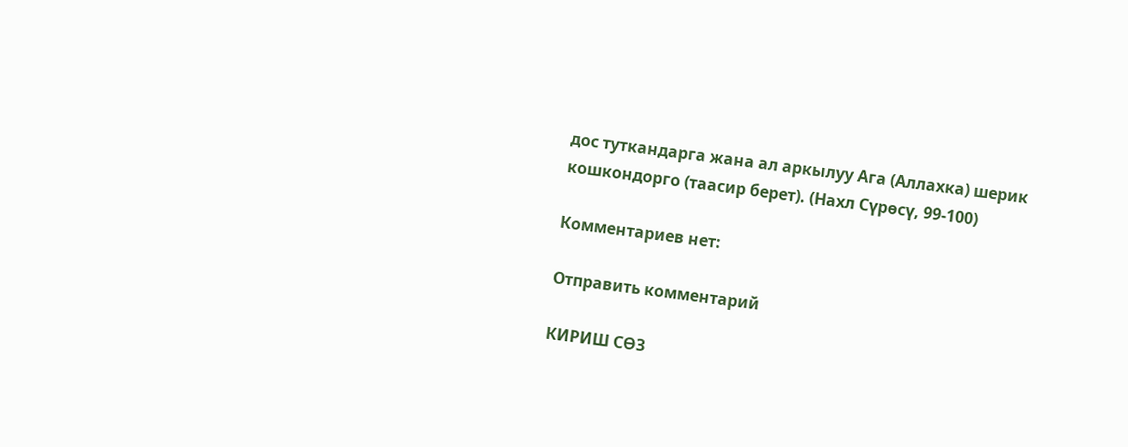дос туткандарга жана ал аркылуу Ага (Аллахка) шерик кошкондорго (таасир берет). (Нахл Сүрөсү, 99-100)

Комментариев нет:

Отправить комментарий

КИРИШ СӨЗ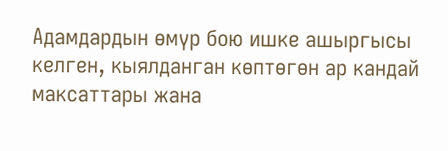Адамдардын өмүр бою ишке ашыргысы келген, кыялданган көптөгөн ар кандай максаттары жана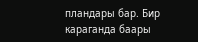пландары бар. Бир караганда баары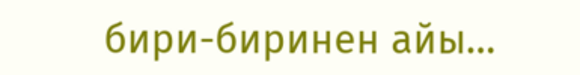бири-биринен айы...